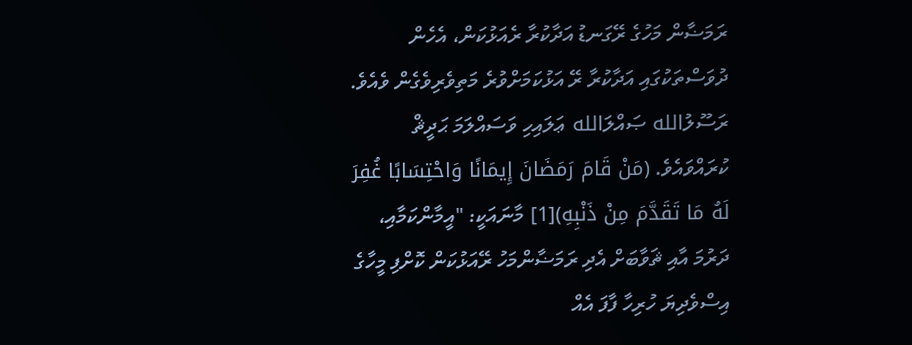ރަމަޟާން މަހުގެ ރޭގަނޑު އަދާކުރާ ރެއަޅުކަން، އެހެން ދުވަސްތަކުގައި އަދާކުރާ ރޭ އަޅުކަމަށްވުރެ މަތިވެރިވެގެން ވެއެވެ. ރަސޫލުالله ޞައްލަالله ޢަލައިހި ވަސައްލަމަ ޙަދީޘް ކުރައްވައެވެ. (مَنْ قَامَ رَمَضَانَ إِيمَانًا وَاحْتِسَابًا غُفِرَ لَهُ مَا تَقَدَّمَ مِنْ ذَنْبِهِ)[1] މާނައަކީ: "އީމާންކަމާއި، ދަރުމަ އާއި ޘަވާބަށް އެދި ރަމަޟާންމަހު ރޭއަޅުކަން ކޮށްފި މީހާގެ އިސްވެދިޔަ ހުރިހާ ފާފަ އެއް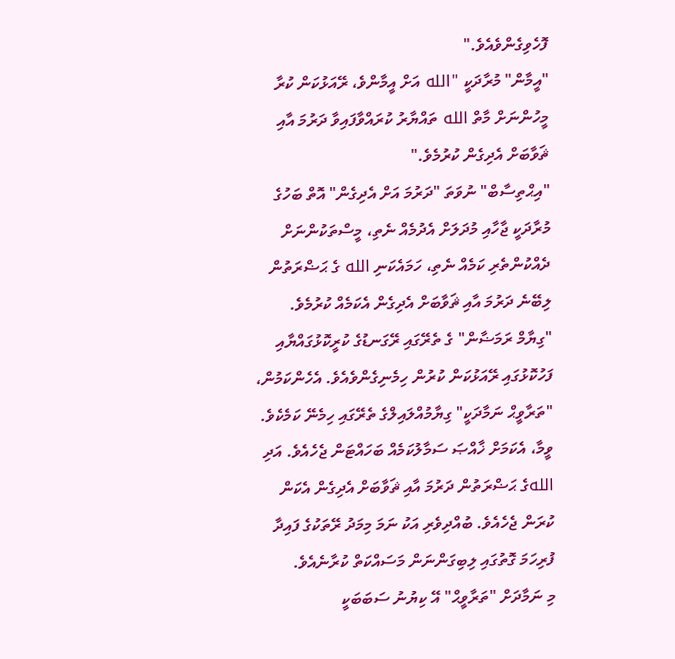ފޮހެވިގެންވެއެވެ."
"އީމާން" މުރާދަކީ "الله އަށް އީމާންވެ، ރޭއަޅުކަން ކުރާ މީހުންނަށް މާތް الله ތައްޔާރު ކުރައްވާފައިވާ ދަރުމަ އާއި ޘަވާބަށް އެދިގެން ކުރުމެވެ."
"އިޙްތިސާބް" ނުވަތަ "ދަރުމަ އަށް އެދިގެން" އޮތް ބަހުގެ މުރާދަކީ ޖާހާއި މުދަލަށް އެދުމެއް ނެތި، މީސްތަކުންނަށް ދެއްކުންތެރި ކަމެއް ނެތި، ހަމައެކަނި الله ގެ ޙަޟްރަތުން ލިބޭނެ ދަރުމަ އާއި ޘަވާބަށް އެދިގެން އެކަމެއް ކުރުމެވެ.
"ގިޔާމް ރަމަޟާން" ގެ ތެރޭގައި ރޭގަނޑުގެ ކުރީކޮޅުގައްޔާއި ފަހުކޮޅުގައި ރޭއަޅުކަން ކުރުން ހިމެނިގެންވެއެވެ. އެހެންކަމުން، "ތަރާވީޙް ނަމާދަކީ" ގިޔާމުއްލައިލްގެ ތެރޭގައި ހިމެނޭ ކަމެކެވެ. ވީމާ، އެކަމަށް ޚާއްޞަ ސަމާލުކަމެއް ބަހައްޓަން ޖެހެއެވެ. އަދި اللهގެ ޙަޟްރަތުން ދަރުމަ އާއި ޘަވާބަށް އެދިގެން އެކަން ކުރަން ޖެހެއެވެ. ބުއްދިވެރި އަކު ނަމަ މިމަދު ރޭތަކުގެ ފައިދާ ފުރިހަމަ ގޮތުގައި ލިބިގަންނަން މަސައްކަތް ކުރާނެއެވެ.
މި ނަމާދަށް "ތަރާވީޙް" އޭ ކިޔުނު ސަބަބަކީ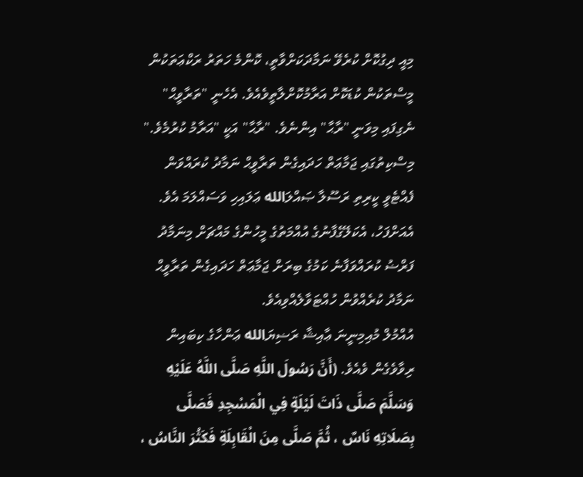މިއީ ދިގުކޮށް ކުރެވޭ ނަމާދަކަށްވާތީ، ކޮންމެ ހަތަރު ރަކްޢަތަކުން މީސްތަކުން ކުޑަކޮށް އަރާމުކޮށްލާތީވެއެވެ. އެހެނީ "ތަރާވީޙް" ނެގިފައި މިވަނީ "ރާޙާ" އިންނެވެ. "ރާޙާ" އަކީ "އަރާމު ކުރުމެވެ."
މިސްކިތުގައި ޖަމާޢަތް ހަދައިގެން ތަރާވީޙް ނަމާދު ކުރައްވަން ފެއްޓެވީ ކީރިތި ރަސޫލާ ޞައްލަالله ޢަލައިހި ވަސައްލަމަ އެވެ. އެއަށްފަހު، އެކަލޭގެފާނުގެ އުއްމަތުގެ މީހުންގެ މައްޗަށް މިނަމާދު ފަރްޟު ކުރައްވަފާނެ ކަމުގެ ބިރަށް ޖަމާޢަތް ހަދައިގެން ތަރާވީޙް ނަމާދު ކުރެއްވުން ހުއްޓަވާލެއްވިއެވެ.
އުއްމުލް މުއިމިނީނަ ޢާއިޝާ ރަޟިޔަالله ޢަންހާގެ ކިބައިން ރިވާވެގެން ވެއެވެ. (أَنَّ رَسُولَ اللَّهِ صَلَّى اللَّهُ عَلَيْهِ وَسَلَّمَ صَلَّى ذَاتَ لَيْلَةٍ فِي الْمَسْجِدِ فَصَلَّى بِصَلَاتِهِ نَاسٌ ، ثُمَّ صَلَّى مِنَ الْقَابِلَةِ فَكَثُرَ النَّاسُ ،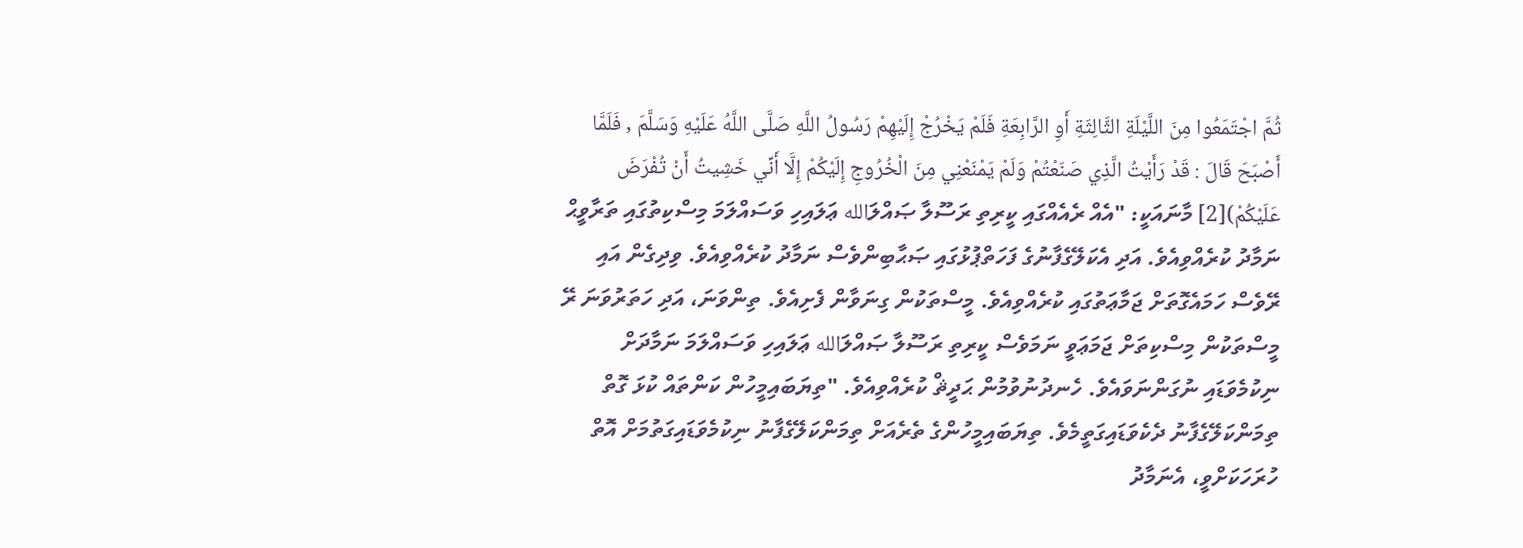ثُمَّ اجْتَمَعُوا مِنَ اللَّيْلَةِ الثَّالِثَةِ أَوِ الرَّابِعَةِ فَلَمْ يَخْرُجْ إِلَيْهِمْ رَسُولُ اللَّهِ صَلَّى اللَّهُ عَلَيْهِ وَسَلَّمَ , فَلَمَّا أَصْبَحَ قَالَ : قَدْ رَأَيْتُ الَّذِي صَنَعْتُمْ وَلَمْ يَمْنَعْنِي مِنَ الْخُرُوجِ إِلَيْكُمْ إِلَّا أَنِّي خَشِيتُ أَنْ تُفْرَضَ عَلَيْكُمْ)[2] މާނައަކީ: "އެއް ރެއެއްގައި ކީރިތި ރަސޫލާ ޞައްލަالله ޢަލައިހި ވަސައްލަމަ މިސްކިތުގައި ތަރާވީޙް ނަމާދު ކުރެއްވިއެވެ. އަދި އެކަލޭގެފާނުގެ ފަހަތްޕުޅުގައި ޞަޙާބިންވެސް ނަމާދު ކުރެއްވިއެވެ. ވިދިގެން އައި ރޭވެސް ހަމައެގޮތަށް ޖަމާޢަތުގައި ކުރެއްވިއެވެ. މީސްތަކުން ގިނަވާން ފެށިއެވެ. ތިންވަނަ، އަދި ހަތަރުވަނަ ރޭ މީސްތަކުން މިސްކިތަށް ޖަމަޢަވީ ނަމަވެސް ކީރިތި ރަސޫލާ ޞައްލަالله ޢަލައިހި ވަސައްލަމަ ނަމާދަށް ނިކުމެވަޑައި ނުގަންނަވައެވެ. ހެނދުނުވުމުން ޙަދީޘް ކުރެއްވިއެވެ. "ތިޔަބައިމީހުން ކަންތައް ކުޅަ ގޮތް ތިމަންކަލޭގެފާނު ދެކެވަޑައިގަތީމެވެ. ތިޔަބައިމީހުންގެ ތެރެއަށް ތިމަންކަލޭގެފާނު ނިކުމެވަޑައިގަތުމަށް އޮތް ހުރަހަކަށްވީ، އެނަމާދު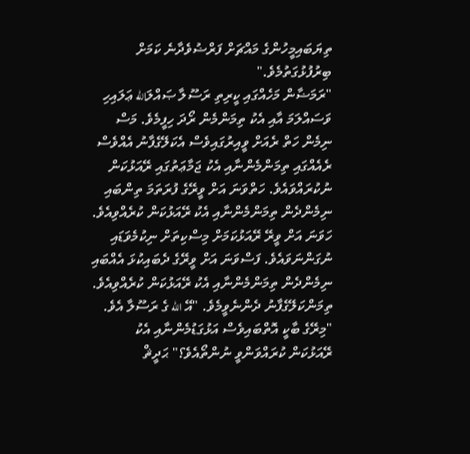ތިޔަބައިމީހުންގެ މައްޗަށް ފަރްޟުވެދާނެ ކަމަށް ބިރުފުޅުގަތުމެވެ."
"ރަމަޟާން މަހެއްގައި ކީރިތި ރަސޫލާ ޞައްލަالله ޢަލައިހި ވަސައްލަމަ އާއި އެކު ތިމަންމެން ރޯދަ ހިފީމެވެ. މަސް ނިމެން ހަތް ރެއަށް ވީއިރުގައިވެސް އެކަލޭގެފާނު އެއްވެސް ރެއެއްގައި ތިމަންމެންނާއި އެކު ޖަމާޢަތުގައި ރޭއަޅުކަން ނުކުރައްވައެވެ. ހަތްވަނަ އަށް ވީރޭގެ ފުރަތަމަ ތިންބައި ނިމެންދެން ތިމަންމެންނާއި އެކު ރޭއަޅުކަން ކުރެއްވިއެވެ. ހަވަނަ އަށް ވީރޭ ރޭއަޅުކަމަށް މިސްކިތަށް ނިކުމެވަޑައި ނުގަންނަވައެވެ. ފަސްވަނަ އަށް ވީރޭގެ ދެބައިކުޅަ އެއްބައި ނިމެންދެން ތިމަންމެންނާއި އެކު ރޭއަޅުކަން ކުރެއްވިއެވެ.
ތިމަންކަލޭގެފާނު ދެންނެވީމެވެ. "އޭ الله ގެ ރަސޫލާ އެވެ. "މިރޭގެ ބާކީ އޮތްބައިވެސް އަޅުގަޑުމެންނާއި އެކު ރޭއަޅުކަން ކުރައްވަންވީ ނުންތޯއެވެ؟" ޙަދީޘް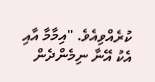ކުރެއްވިއެވެ. "އިމާމާ އާއި އެކު އޭނާ ނިމެންދެން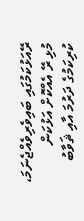ރޭއަޅުކަމުގައި ބައިވެރިވެއްޖެނަމަ، މުޅި ރޭ އެއްކޮށް އަޅުކަން ކުރިކަމުގެ ދަރުމަ އާއި ޘަވާބު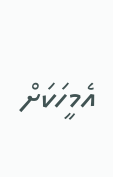އެމީހަކަށް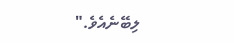ލިބޭނެއެވެ."